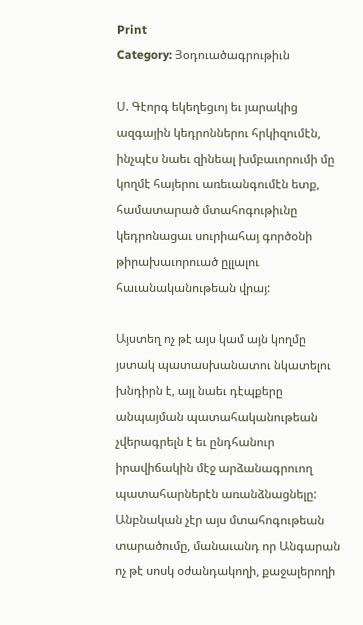Print
Category: Յօդուածագրութիւն

Ս. Գէորգ եկեղեցւոյ եւ յարակից ազգային կեդրոններու հրկիզումէն, ինչպէս նաեւ զինեալ խմբաւորումի մը կողմէ հայերու առեւանգումէն ետք,  համատարած մտահոգութիւնը կեդրոնացաւ սուրիահայ գործօնի թիրախաւորուած ըլլալու հաւանականութեան վրայ:

Այստեղ ոչ թէ այս կամ այն կողմը յստակ պատասխանատու նկատելու խնդիրն է, այլ նաեւ դէպքերը անպայման պատահականութեան չվերագրելն է եւ ընդհանուր իրավիճակին մէջ արձանագրուող պատահարներէն առանձնացնելը:
Անբնական չէր այս մտահոգութեան տարածումը, մանաւանդ որ Անգարան ոչ թէ սոսկ օժանդակողի, քաջալերողի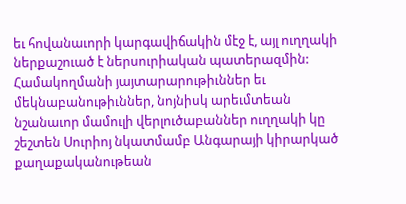եւ հովանաւորի կարգավիճակին մէջ է, այլ ուղղակի ներքաշուած է ներսուրիական պատերազմին:
Համակողմանի յայտարարութիւններ եւ մեկնաբանութիւններ, նոյնիսկ արեւմտեան նշանաւոր մամուլի վերլուծաբաններ ուղղակի կը շեշտեն Սուրիոյ նկատմամբ Անգարայի կիրարկած քաղաքականութեան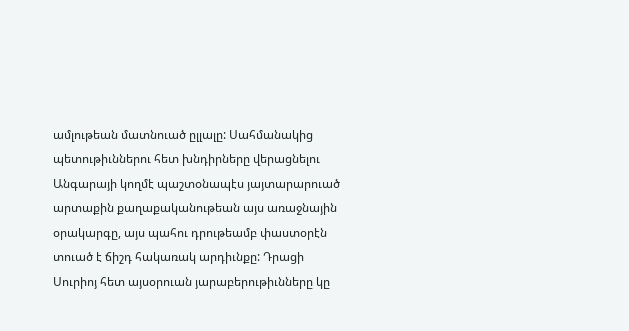ամլութեան մատնուած ըլլալը: Սահմանակից պետութիւններու հետ խնդիրները վերացնելու Անգարայի կողմէ պաշտօնապէս յայտարարուած արտաքին քաղաքականութեան այս առաջնային օրակարգը, այս պահու դրութեամբ փաստօրէն տուած է ճիշդ հակառակ արդիւնքը: Դրացի Սուրիոյ հետ այսօրուան յարաբերութիւնները կը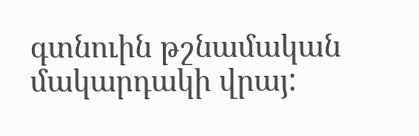գտնուին թշնամական մակարդակի վրայ: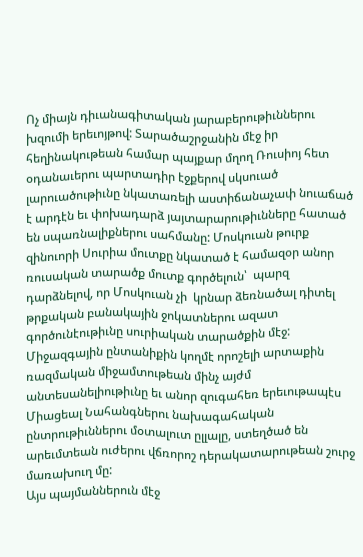Ոչ միայն դիւանագիտական յարաբերութիւններու խզումի երեւոյթով: Տարածաշրջանին մէջ իր հեղինակութեան համար պայքար մղող Ռուսիոյ հետ օդանաւերու պարտադիր էջքերով սկսուած լարուածութիւնը նկատառելի աստիճանաչափ նուաճած է արդէն եւ փոխադարձ յայտարարութիւնները հատած են սպառնալիքներու սահմանը: Մոսկուան թուրք զինուորի Սուրիա մուտքը նկատած է համազօր անոր ռուսական տարածք մուտք գործելուն՝  պարզ դարձնելով, որ Մոսկուան չի  կրնար ձեռնածալ դիտել թրքական բանակային ջոկատներու ազատ գործունէութիւնը սուրիական տարածքին մէջ:
Միջազգային ընտանիքին կողմէ որոշելի արտաքին ռազմական միջամտութեան մինչ այժմ անտեսանելիութիւնը եւ անոր զուգահեռ երեւութապէս Միացեալ Նահանգներու նախագահական ընտրութիւններու մօտալուտ ըլլալը, ստեղծած են արեւմտեան ուժերու վճռորոշ դերակատարութեան շուրջ մառախուղ մը:
Այս պայմաններուն մէջ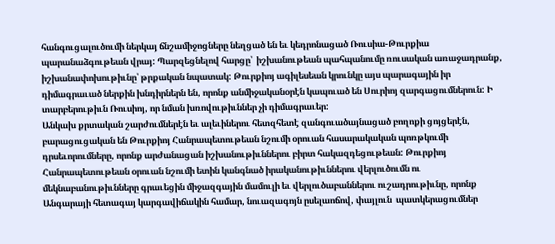հանգուցալուծումի ներկայ ճնշամիջոցները նեղցած են եւ կեդրոնացած Ռուսիա-Թուրքիա պարանաձգութեան վրայ: Պարզեցնելով հարցը՝  իշխանութեան պահպանումը ռուսական առաջադրանք, իշխանափոխութիւնը՝ թրքական նպատակ: Թուրքիոյ ագիլեսեան կրունկը այս պարագային իր դիմագրաւած ներքին խնդիրներն են, որոնք անմիջականօրէն կապուած են Սուրիոյ զարգացումներուն: Ի տարբերութիւն Ռուսիոյ, որ նման խռովութիւններ չի դիմագրաւեր:
Անկախ քրտական շարժումներէն եւ ալեւիներու հետզհետէ զանգուածայնացած բողոքի ցոյցերէն, բարացուցական են Թուրքիոյ Հանրապետութեան նշումի օրուան հասարակական պոռթկումի դրսեւորումները, որոնք արժանացան իշխանութիւններու բիրտ հակազդեցութեան: Թուրքիոյ Հանրապետութեան օրուան նշումի ետին կանգնած իրականութիւններու վերլուծումն ու մեկնաբանութիւնները գրաւեցին միջազգային մամուլի եւ վերլուծաբաններու ուշադրութիւնը, որոնք Անգարայի հետագայ կարգավիճակին համար, նուազագոյն ըսելաոճով, փայլուն  պատկերացումներ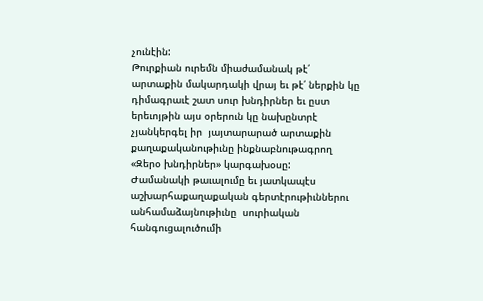չունէին:
Թուրքիան ուրեմն միաժամանակ թէ՛ արտաքին մակարդակի վրայ եւ թէ՛ ներքին կը դիմագրաւէ շատ սուր խնդիրներ եւ ըստ երեւոյթին այս օրերուն կը նախընտրէ չյանկերգել իր  յայտարարած արտաքին քաղաքականութիւնը ինքնաբնութագրող «Զերօ խնդիրներ» կարգախօսը:
Ժամանակի թաւալումը եւ յատկապէս աշխարհաքաղաքական գերտէրութիւններու անհամաձայնութիւնը  սուրիական հանգուցալուծումի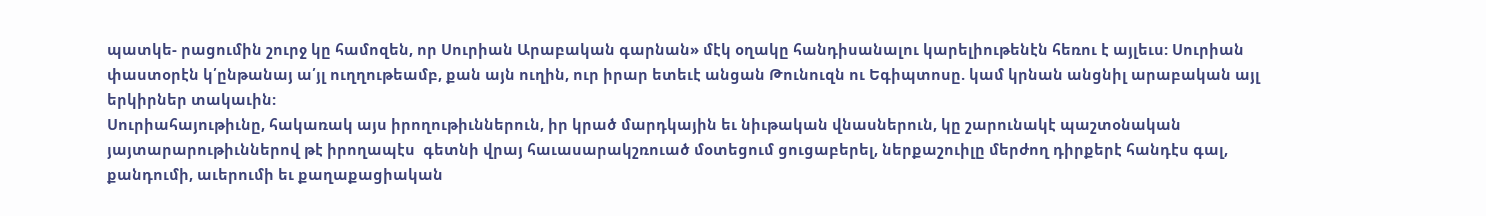պատկե- րացումին շուրջ կը համոզեն, որ Սուրիան Արաբական գարնան» մէկ օղակը հանդիսանալու կարելիութենէն հեռու է այլեւս: Սուրիան փաստօրէն կ՛ընթանայ ա՛յլ ուղղութեամբ, քան այն ուղին, ուր իրար ետեւէ անցան Թունուզն ու Եգիպտոսը. կամ կրնան անցնիլ արաբական այլ երկիրներ տակաւին:
Սուրիահայութիւնը, հակառակ այս իրողութիւններուն, իր կրած մարդկային եւ նիւթական վնասներուն, կը շարունակէ պաշտօնական յայտարարութիւններով թէ իրողապէս  գետնի վրայ հաւասարակշռուած մօտեցում ցուցաբերել, ներքաշուիլը մերժող դիրքերէ հանդէս գալ, քանդումի, աւերումի եւ քաղաքացիական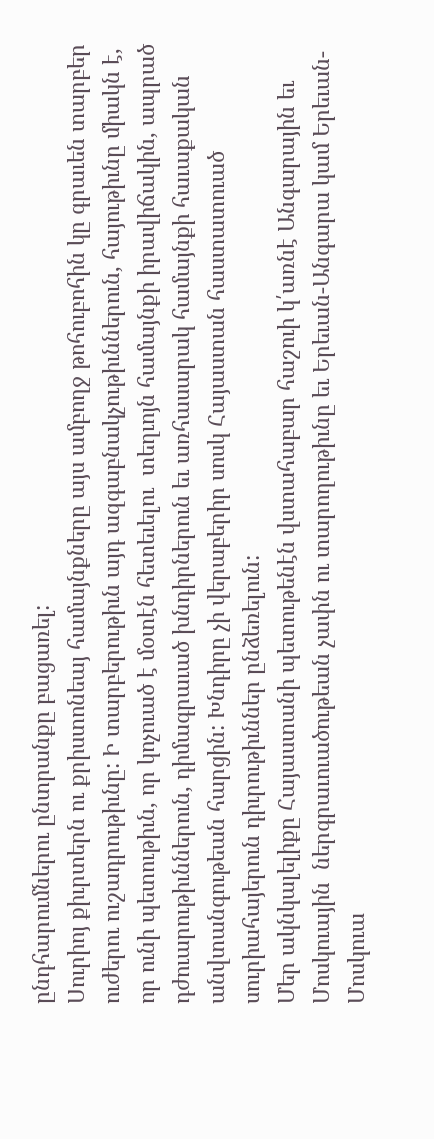ընդհարումներու ընտրանքը բացառել:
Սուրիոյ քիւրտերն ու քրիստոնեայ համայնքները այս ամբողջ թոհուբոհին կը գրաւեն տարբեր ուժերու ուշադրութիւնը: Ի տարբերութիւն այդ ազգաբնակչութիւններուն, հայութիւնը միակն է, որ ունի պետութիւն, որ կոչուած է մօտէն հետեւելու  տեղւոյն համայնքի իրավիճակին, ապրած դժուարութիւններուն, դիմագրաւած խնդիրներուն եւ առհասարակ համայնքի հաւաքական անվտանգութեան հարցին: Խնդիրը չի վերաբերիր սոսկ Հայաստան հաստատուած սուրիահայերուն դիւրութիւններ ընձեռելուն:
Մեր ակնկալելիքը Հայաստանի պետութենէն վստահաբար հաշուի կ՛առնէ Անգարային եւ Մոսկուային  ներգրաւուածութեան չափն ու տարողութիւնը եւ Երեւան-Անգարա կամ Երեւան-Մոսկուա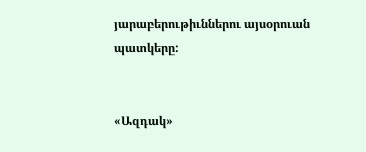յարաբերութիւններու այսօրուան պատկերը:


«Ազդակ»